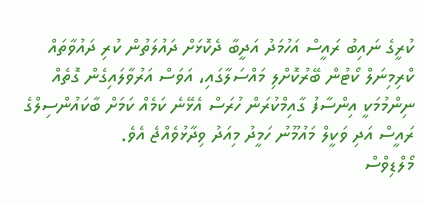ކުރީގެ ނައިބު ރައީސް އަހުމަދު އަދީބާ ދެކޮޅަށް ދައުލަތުން ކުރި ދައުވާތައް ކްރިމިނަލް ކޯޓުން ބޭރުކޮށްލި މައްސަލާގައި، އަވަސް އަރުވާލައިގެން ގޮތެއް ނިންމުމަކީ އިންސާފު ގާއިމްކުރަން ހުރަސް އެޅޭނެ ކަމެއް ކަމަށް ބާކައުންސިލްގެ ރައީސް އަދި ވަކީލް މައުމޫނު ހަމީދު މިއަދު ވިދާޅުވެއްޖެ އެވެ.
މޯލްޑިވްސް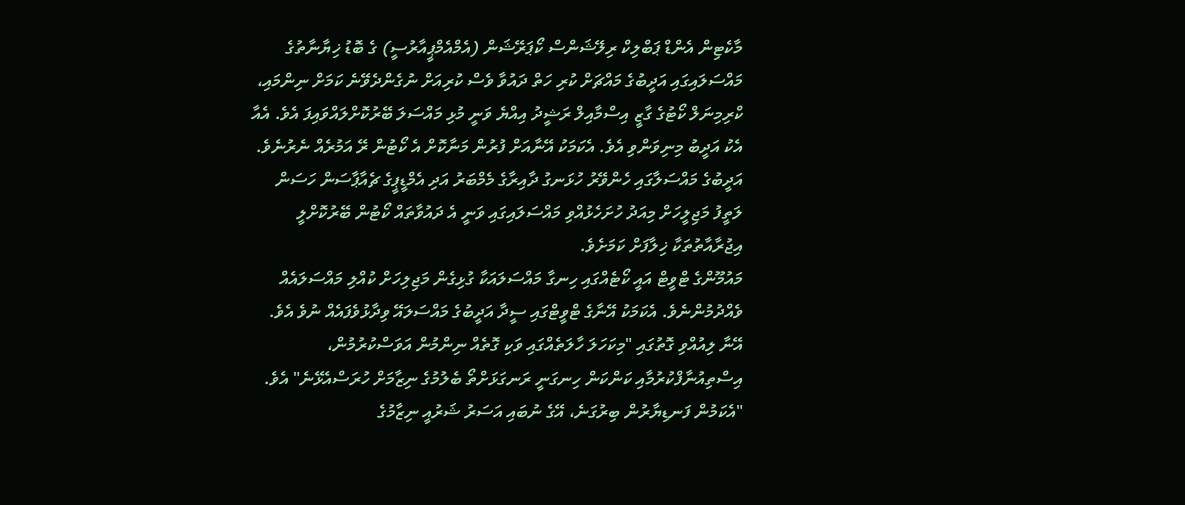މާކެޓިން އެންޑް ޕަބްލިކް ރިލޭޝަންސް ކޯޕަރޭޝަން (އެމްއެމްޕީއާރުސީ) ގެ ބޮޑު ޚިޔާނާތުގެ މައްސަލައިގައި އަދީބުގެ މައްޗަށް ކުރި ހަތް ދައުވާ ވެސް ކުރިއަށް ނުގެންދެވޭނެ ކަމަށް ނިންމައި، ކްރިމިނަލް ކޯޓުގެ ގާޒީ އިސްމާއިލް ރަޝީދު އިއްޔެ ވަނީ މުޅި މައްސަލަ ބޭރުކޮށްލައްވައިފަ އެވެ. އެއާ އެކު އަދީބު މިނިވަންވި އެވެ. އެކަމަކު އޭނާއަށް ފުރުން މަނާކޮށް އެ ކޯޓުން ރޭ އަމުރެއް ނެރުނެވެ.
އަދީބުގެ މައްސަލާގައި ހެންވޭރު ހުޅަނގު ދާއިރާގެ މެމްބަރު އަދި އެމްޑީޕީގެ ޗެއާޕާސަން ހަސަން ލަތީފު މަޖިލީހަށް މިއަދު ހުށަހެޅުއްވި މައްސަލައިގައި ވަނީ އެ ދައުވާތައް ކޯޓުން ބޭރުކޮށްލީ އިޖުރާއާތުތަކާ ޚިލާފަށް ކަމަށެވެ.
މައުމޫންގެ ޓްވީޓް އައީ ކޯޓެއްގައި ހިނގާ މައްސަލައަކާ ގުޅިގެން މަޖިލިހަށް ކުއްލި މައްސަލައެއް ވެއްދުމުންނެވެ. އެކަމަކު އޭނާގެ ޓްވީޓްގައި ސީދާ އަދީބުގެ މައްސަލައޭ ވިދާޅުވެފައެއް ނުވެ އެވެ.
އޭނާ ލިއުއްވި ގޮތުގައި "މިކަހަލަ ހާލަތެއްގައި ވަކި ގޮތެއް ނިންމުން އަވަސްކުރުމުން، އިސްތިއުނާފްކުރުމާއި ކަންކަން ހިނގަނީ ރަނގަޅަށްތޯ ބެލުމުގެ ނިޒާމަށް ހުރަސްއެޅޭނެ" އެވެ.
"އެކަމުން ފަނޑިޔާރުން ބިރުގަނެ، އޭގެ ނުބައި އަސަރު ޝަރުއީ ނިޒާމުގެ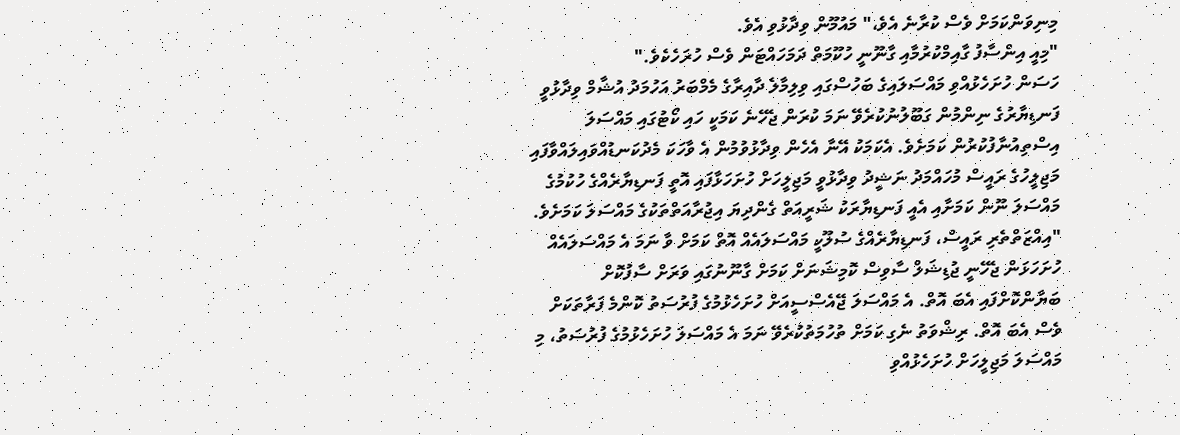މިނިވަންކަމަށް ވެސް ކުރާނެ އެވެ،" މައުމޫން ވިދާޅުވި އެވެ.
"މިއީ އިންސާފު ގާއިމްކުރުމާއި ގާނޫނީ ހުކޫމަތް ދަމަހައްޓަން ވެސް ހުރަހެކެވެ."
ހަސަން ހުށަހެޅުއްވި މައްސަލައިގެ ބަހުސްގައި ވިލިމާލެ ދާއިރާގެ މެމްބަރު އަހުމަދު އުޝާމް ވިދާޅުވީ ފަނޑިޔާރުގެ ނިންމުން ގަބޫލުނުކުރެވޭ ނަމަ ކުރަން ޖެހޭނެ ކަމަކީ ހައި ކޯޓުގައި މައްސަލަ އިސްތިއުނާފުކުރުން ކަމަށެވެ. އެކަމަކު އޭނާ އެހެން ވިދާޅުވުމުން އެ ވާހަކަ މެދުކަނޑުއްވައިލައްވާފައި މަޖިލީހުގެ ރައީސް މުހައްމަދު ނަޝީދު ވިދާޅުވީ މަޖިލީހަށް ހުށަހަޅާފައި އޮތީ ފަނޑިޔާރެއްގެ ހުކުމުގެ މައްސަލަ ނޫން ކަމަށާއި އެއީ ފަނޑިޔާރަކު ޝަރީއަތް ގެންދިޔަ އިޖުރާއަތްތަކުގެ މައްސަލަ ކަމަށެވެ.
"އިއްޒަތްތެރި ރައީސް، ފަނޑިޔާރެއްގެ ސުލޫކީ މައްސަލައެއް އޮތް ކަމަށް ވާ ނަމަ އެ މައްސަލައެއް ހުށަހަޅަން ޖެހޭނީ ޖުޑިޝަލް ސާވިސް ކޮމިޝަނަށް ކަމަށް ގާނޫނުގައި ވަރަށް ސާފުކޮށް ބަޔާންކޮށްފައި އެބަ އޮތް. އެ މައްސަލަ ޖޭއެސްސީއަށް ހުށަހެޅުމުގެ ފުރުސަތު ކޮންމެ ފަރާތަކަށް ވެސް އެބަ އޮތް. ރިޝްވަތު ނެގި ކަމަށް ތުހުމަތުކުރެވޭ ނަމަ އެ މައްސަލަ ހުށަހެޅުމުގެ ފުރުސަތު، މި މައްސަލަ މަޖިލީހަށް ހުށަހެޅުއްވި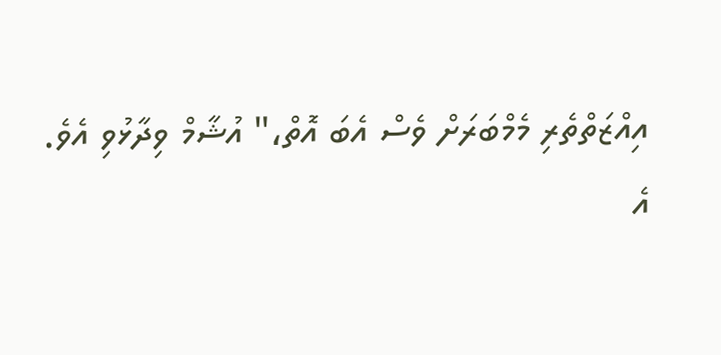އިއްޒަތްތެރި މެމްބަރަށް ވެސް އެބަ އޮތް،" އުޝާމް ވިދާޅުވި އެވެ.
އެ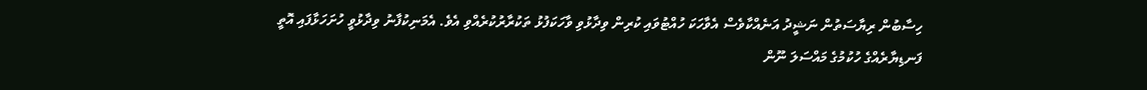ހިސާބުން ރިޔާސަތުން ނަޝީދު އަނެއްކާވެސް އެވާހަކަ ހުއްޓުވައި ކުރިން ވިދާޅުވި ވާހަކަފުޅު ތަކުރާރުކުރެއްވި އެވެ. އެމަނިކުފާނު ވިދާޅުވީ ހުށަހަޅާފައި އޮތީ ފަނޑިޔާރެއްގެ ހުކުމުގެ މައްސަލަ ނޫން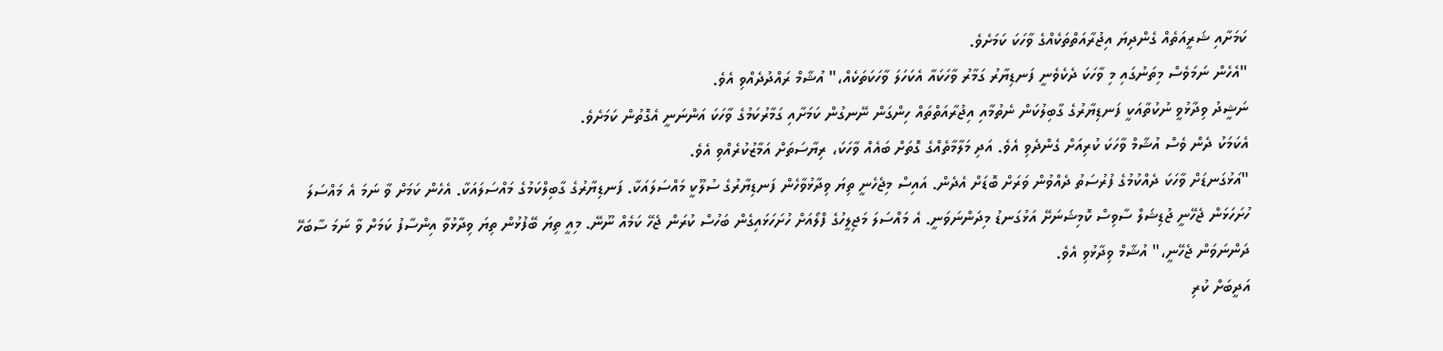ކަމަށާއި ޝަރީއަތެއް ގެންދިޔަ އިޖުރާއަތްތަކެއްގެ ވާހަކަ ކަމަށެވެ.
"އެހެން ނަމަވެސް މިތަނުގައި މި ވާހަކަ ދެކެވެނީ ފަނޑިޔާރު ގަމާރު ވާހަކައާ އެކަހަލަ ވާހަކަތަކެއް،" އުޝާމް ރައްދުދެއްވި އެވެ.
ނަޝީދު ވިދާޅުވީ ނުކުތާއަކީ ފަނޑިޔާރުގެ ގާބިލުކަން ނެތުމާއި އިޖުރާއަތްތައް ހިންގަން ނޭނގުން ކަމަށާއި ގަމާރުކަމުގެ ވާހަކަ އަންނަނީ އެގޮތުން ކަމަށެވެ.
އެކަމަކު ދެން ވެސް އުޝާމް ވާހަކަ ކުރިއަށް ގެންދެވި އެވެ. އަދި މަލާމާތެއްގެ ގޮތަށް ބައެއް ވާހަކަ، ރިޔާސަތަށް އަމާޒުކުރެއްވި އެވެ.
"އަޅުގަނޑަށް ވާހަކަ ދެއްކުމުގެ ފުރުސަތު ދެއްވުން ވަރަށް ބޮޑަށް އެދެން. އައިސް މިޖެހެނީ ތިޔަ ވިދާޅުވާހެން ފަނޑިޔާރުގެ ސުލޫކީ މައްސަލައަކާ. ފަނޑިޔާރުގެ ގާބިލްކަމުގެ މައްސަލައަކާ. އެހެން ކަމަށް ވާ ނަމަ އެ މައްސަލަ ހުށަހަޅަން ޖެހޭނީ ޖުޑިޝަލް ސާވިސް ކޮމިޝަނަށޭ އަޅުގަނޑު މިދަންނަވަނީ. އެ މައްސަލަ މަޖިލީހުގެ ފްލޯއަށް ހުށަހަޅައިގެން ބަހުސް ކުރަން ޖެހޭ ކަމެއް ނޫނޭ. މިއީ ތިޔަ ބޭފުޅުން ތިޔަ ވިދާޅުވާ އިންސާފު ކަމަށް ވާ ނަމަ ސާބަހޭ ދަންނަވަން ޖެހޭނީ،" އުޝާމް ވިދާޅުވި އެވެ.
އަދީބަށް ކުރި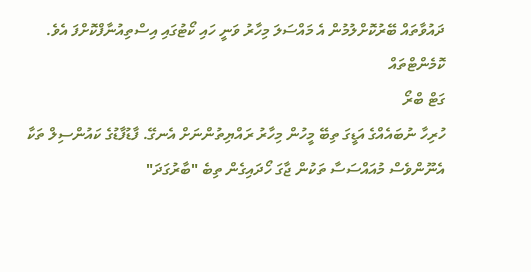ދައުވާތައް ބޭރުކޮށްލުމުން އެ މައްސަލަ މިހާރު ވަނީ ހައި ކޯޓުގައި އިސްތިއުނާފްކޮށްފަ އެވެ.
ކޮމެންޓްތައް
ގަޓް ބްރޯ
ހުރިހާ ނުބައެއްގެ އަޑީގަ ތިބޭ މީހުން މިހާރު ރައްޔިތުންނަށް އެނގޭ. ފާޑުފާޑުގެ ކައުންސިލް ތަކާ އެނޫންވެސް މުއައްސަސާ ތަކުން ޖާގަ ހޯދައިގެން ތިބެ "ބާރުގަދަ"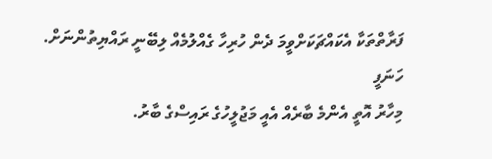ފަރާތްތަކާ އެކައްޗަކަށްވީމަ ދެން ހުރިހާ ގެއްލުމެއް ލިބޭނީ ރައްޔިތުންނަށް.
ހަނަފީ
މިހާރު އޮތީ އެންމެ ބާރެއް އެއީ މަޖުލީހުގެ ރައިސްގެ ބާރު.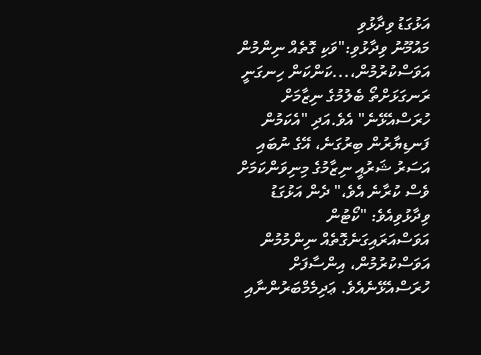އަޅުގަޑު ވިދާޅުވި
މައުމޫނު ވިދާޅުވި:"ވަކި ގޮތެއް ނިންމުން އަވަސްކުރުމުން،...ކަންކަން ހިނގަނީ ރަނގަޅަށްތޯ ބެލުމުގެ ނިޒާމަށް ހުރަސްއެޅޭނެ" އެވެ.އަދި "އެކަމުން ފަނޑިޔާރުން ބިރުގަނެ، އޭގެ ނުބައި އަސަރު ޝަރުއީ ނިޒާމުގެ މިނިވަންކަމަށް ވެސް ކުރާނެ އެވެ،" ދެން އަޅުގަޑު ވިދާޅުވިއެވެ: "ކޯޓުން އަވަސްއަރައިގަނެގޮތެއް ނިންމުމުން އަވަސްކުރުމުން، އިންސާފަށް ހުރަސްއެޅޭނެއެވެ. ޢަދިމެމްބަރުންނާއި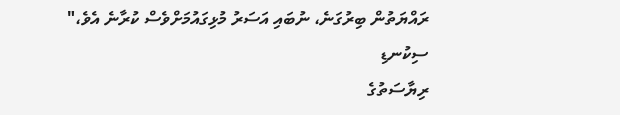ރައްޔަތުން ބިރުގަނެ، ނުބައި އަސަރު މުޅިގައުމަށްވެސް ކުރާނެ އެވެ،"
ސިކުނޑި
ރިޔާސަތުގެ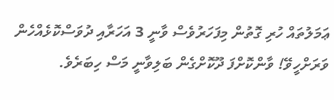ޢަމަލުތައް ހުރި ގޮތުން މިފަހަރުވެސް ވާނީ 3 އަހަރާއި ދުވަސްކޮޅެއްހެން ވަރަށްހީވޭ! ވާންކޮށްފަ ދޫކޮށްގެން ބަލިވާނީ މަސް ހިބަރެވެ.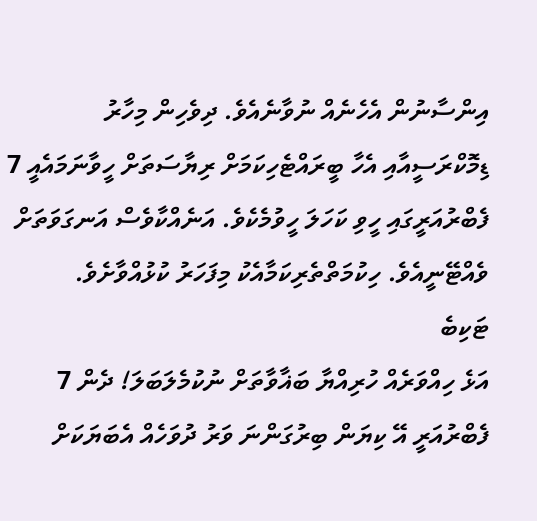އިންސާނުން އެހެނެއް ނުވާނެއެވެ. ދިވެހިން މިހާރު ޑިމޮކްރަސީއާއި އެހާ ބީރައްޓެހިކަމަށް ރިޔާސަތަށް ހީވާނަމައެއީ 7 ފެބްރުއަރީގައި ހީވި ކަހަލަ ހީވުމެކެވެ. އަނެއްކާވެސް އަނގަވަތަށް ވެއްޓޭނީއެވެ. ހިކުމަތްތެރިކަމާއެކު މިފަހަރު ކުޅުއްވާށެވެ.
ޓަކިބެ
އަޅެ ހިއްވަރެއް ހުރިއްޔާ ބަޣާވާތަށް ނުކުމެލަބަލަ! ދެން 7 ފެބްރުއަރީ އޭ ކިޔަން ބިރުގަންނަ ވަރު ދުވަހެއް އެބަޔަކަށް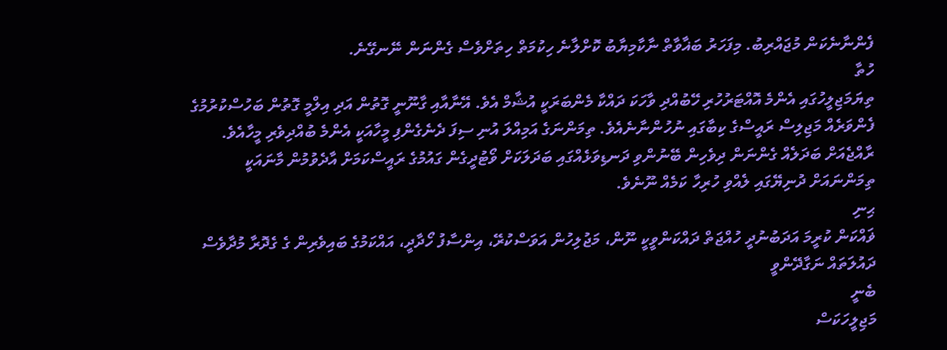ފެންނާނެކަން މުޖައްރިބު. މިފަހަރު ބަޣާވާތް ނާކާމިޔާބު ކޮށްލާނެ ހިކުމަތް ހިތަށްވެސް ގެންނަން ނޭނގޭނެ.
ހުތާ
ތިޔަމަޖިލީހުގައި އެންމެ އޮއްޓަރުހުރި ހޭބުއްދި ވާހަކަ ދައްކާ މެންބަރަކީ އުޝާމް އެވެ. އޭނާއާއި ގާނޫނީ ގޮތުން އަދި އިލްމީ ގޮތުން ބަހުސްކުރުމުގެ ފެންވަރެއް މަޖިލިސް ރައީސްގެ ކިބާގައި ނުހުންނާނެއެވެ. ތިމަންނަގެ އަމިއްލަ އުނި ސިފަ ދެނެގެންފި މީހާއަކީ އެންމެ ބުއްދިވެރި މީހާއެވެ. ރާއްޖެއަށް ބަދަލެއް ގެންނަން ދިވެހިން ބޭނުންވި ދަނޑިވަޅެއްގައި ބަދަލަކަށް ވޯޓުދީގެން ގައުމުގެ ރައީސްކަމަށް އާދެވުމުން މާނައަކީ ތިމަންނައަށް ދުނިޔޭގައި ލެއްވި ހުރިހާ ކަމެއް ނޫނެވެ.
ޙިނި
ޥައްކަން ކުރީމަ އަދަބުނުދީ ހުއްޖަތް ދައްކަންވީކީ ނޫން، މަޖުލިހުން އަވަސްކުރޭ، އިންސާފު ހޯދާދީ، އައްކަމުގެ ބައިވެރިން ގެ ގެދޮރާ މުދާވެސް ދައުލަތައް ނަގާދޭންވީ
ބެނީ
މަޖިލީހަކަސް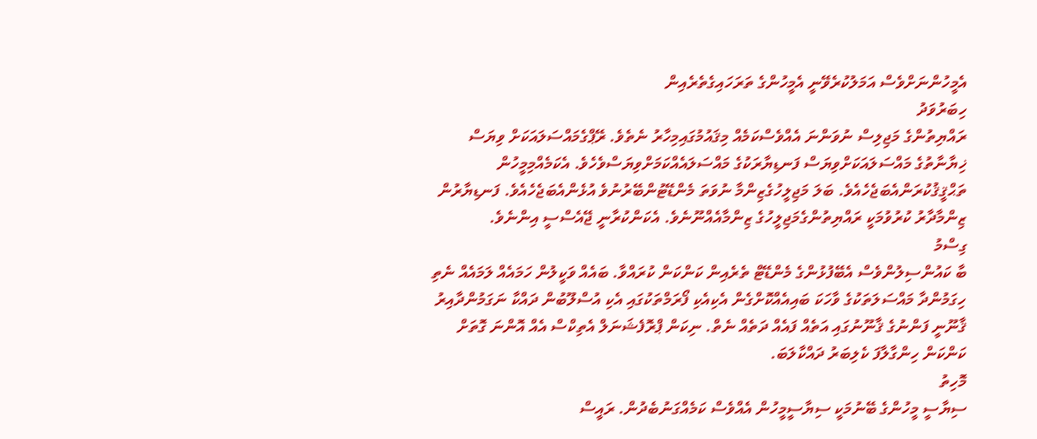އެމީހުންނަށްވެސް އަމަލުކުރެވޭނީ އެމީހުންގެ ތަރަހައިގެތެރެއިން
ހިބަރުވަދު
ރައްޔިތުންގެ މަޖިލިސް ނުވަންނަ އެއްވެސްކަމެއް މިޤައުމުގައިމިހާރު ނެތެވެ. ރޭޕްގެމައްސަލައަކަށް ވިޔަސް ޚިޔާނާތުގެ މައްސަލައަކަށްވިޔަސް ފަނޑިޔާރަކުގެ މައްސަލައެއްކަމަށްވިޔަސްވެހެވެ. އެކަމެއްމިމީހުން ތަޙްޤީޤުކުރަންއެބަޖެހެއެވެ. ބަލަ މަޖިލީހުގެޒިންމާ ނުވަތަ މެންޑޭޓުންބޭރުނުވެ އުޅެންއެބަޖެހެއެވެ. ފަނޑިޔާރުން ޒިންމާދާރު ކުރުވުމަކީ ރައްޔިތުންގެމަޖިލީހުގެ ޒިންމާއެއްނޫނެވެ. އެކަންކުރާނީ ޖޭއެސްސީ އިންނެވެ.
ގިސްމު
ބާ ކައުންސިލުންވެސް އެބޭފުޅުންގެ މެންޑޭޓް ތެރެއިން ކަންކަން ކުރައްވާ. ބައެއް ވަކީލުން ހަމައެއް ލަމައެއް ނެތި ހިގަމުންދާ މައްސަލަތަކުގެ ވާހަކަ ބައިއެއްކޮށްގެން އެކިއެކި ފޯރަމްތަކުގައި އެކި އުސްލޫބުން ދައްކާ ނަގަމުންދާއިރު ޤާނޫނީ ފަންނުގެ ޤާނޫނުގައި އަތެއް ފައެއް ދަތެއް ނެތް. ނިކަން ޕްރޮފެޝަނަލް އެތިކްސް އެއް އޮންނަ ގޮތަށް ކަންކަން ހިންގާލާފަ ކެލިބަރު ދައްކާލަބަ.
މޮހިތު
ސިޔާސީ މީހުންގެ ބޭނުމަކީ ސިޔާސީމީހުން އެއްވެސް ކަމެއްގަނުބެދުން. ރައީސް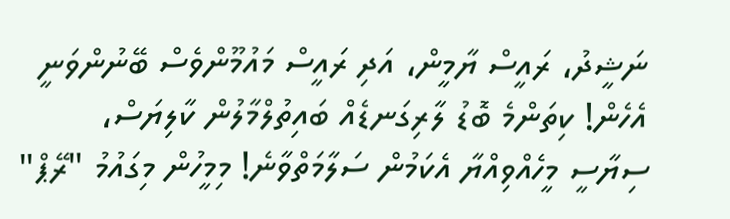ނަޝީދު، ރައީސް ޔާމީން، އަދި ރައީސް މައުމޫންވެސް ބޭނުންވަނީ އެހެން! ކިތަންމެ ބޮޑު ލާރިގަނޑެއް ބައިތުލްމާލުން ކާލިޔަސް، ސިޔާސީ މީހެއްވިއްޔާ އެކަމުން ސަލާމަތްވާނެ! މިމީހުން މިގައުމު "ރޭޕް"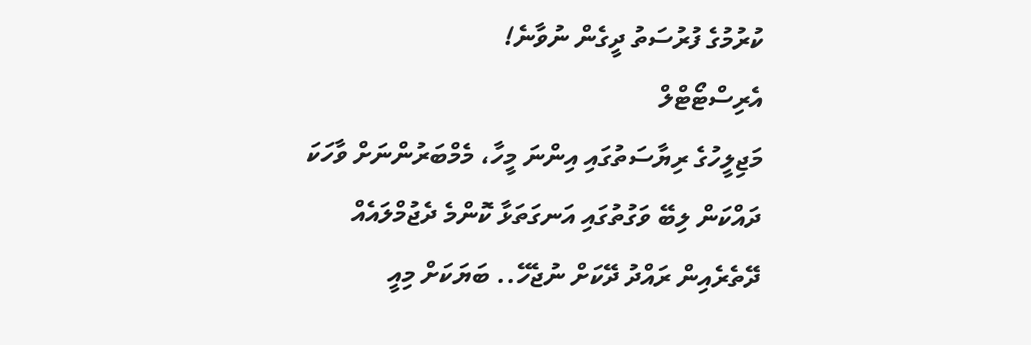ކުރުމުގެ ފުރުސަތު ދީގެން ނުވާނެ!
އެރިސްޓޯޓްލް
މަޖިލީހުގެ ރިޔާސަތުގައި އިންނަ މީހާ، މެމްބަރުންނަށް ވާހަކަ ދައްކަން ލިބޭ ވަގުތުގައި އަނގަތަޅާ ކޮންމެ ދެޖުމްލައެއް ދޭތެރެއިން ރައްދު ދޭކަށް ނުޖެހޭ.. ބަޔަކަށް މިއީ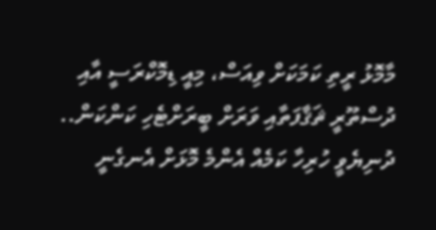މާމޮޅު ރީތި ކަމަކަށް ވިއަސް، މިއީ ޑިމޮކްރަސީ އާއި ދުސްތޫރީ ޘަޤާފަތާއި ވަރަށް ބީރަށްޓެހި ކަންކަން.. ދުނިޔެވީ ހުރިހާ ކަމެއް އެންމެ މޮޅަށް އެނގެނީ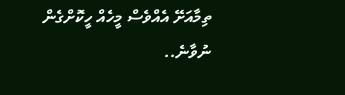ތިމާއަށޭ އެއްވެސް މީހެއް ހީކޮށްގެން ނުވާނެ..